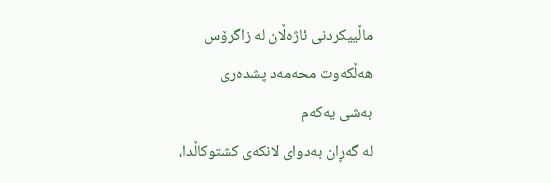ماڵییکردنی ئاژەڵان لە زاگرۆس
هەڵکەوت محەمەد پشدەری
بەشی یەکەم
لە گەڕان بەدوای لانکەی کشتوکاڵدا،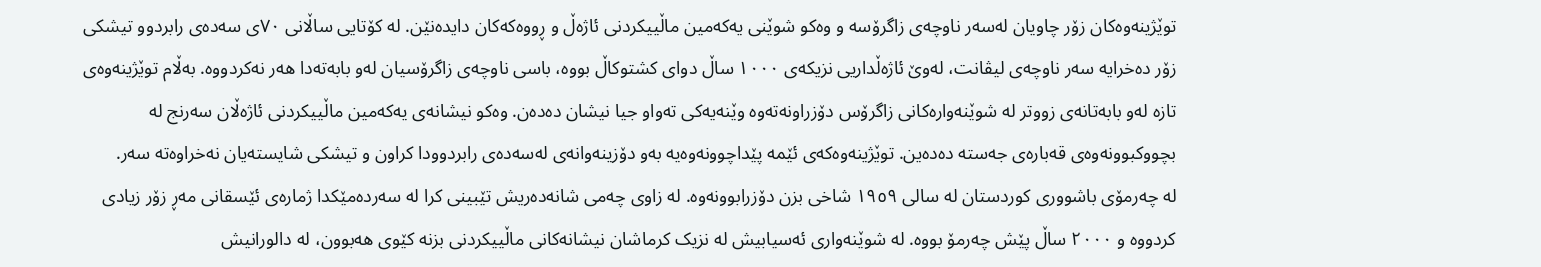توێژینەوەکان زۆر چاویان لەسەر ناوچەی زاگرۆسە و وەکو شوێنی یەکەمین ماڵییکردنی ئاژەڵ و ڕووەکەکان دایدەنێن. لە کۆتایی ساڵانی ٧٠ی سەدەی رابردوو تیشکی زۆر دەخرایە سەر ناوچەی لیڤانت، لەوێ ئاژەڵداریی نزیکەی ١٠٠٠ ساڵ دوای کشتوکاڵ بووە، باسی ناوچەی زاگرۆسیان لەو بابەتەدا هەر نەکردووە. بەڵام توێژینەوەی تازە لەو بابەتانەی زووتر لە شوێنەوارەکانی زاگرۆس دۆزراونەتەوە وێنەیەکی تەواو جیا نیشان دەدەن. وەکو نیشانەی یەکەمین ماڵییکردنی ئاژەڵان سەرنج لە بچووکبوونەوەی قەبارەی جەستە دەدەین. توێژینەوەکەی ئێمە پێداچوونەوەیە بەو دۆزینەوانەی لەسەدەی رابردوودا کراون و تیشکی شایستەیان نەخراوەتە سەر.
لە چەرمۆی باشووری کوردستان لە سالی ١٩٥٩ شاخی بزن دۆزرابوونەوە. لە زاوی چەمی شانەدەریش تێبینی کرا لە سەردەمێکدا ژمارەی ئێسقانی مەڕ زۆر زیادی کردووە و ٢٠٠٠ ساڵ پێش چەرمۆ بووە. لە شوێنەواری ئەسیابیش لە نزیک کرماشان نیشانەکانی ماڵییکردنی بزنە کێوی هەبوون، لە دالورانیش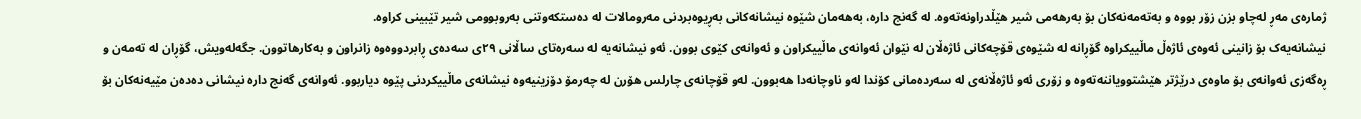ژمارەی مەڕ لەچاو بزن زۆر بووە و بەتەمەنەکان بۆ بەرهەمی شیر هێڵدراونەتەوە. لە گەنج دارە، بەهەمان شێوە نیشانەکانی بەڕیوەبردنی مەرومالات لە دەستکەوتنی بەروبوومی شیر تێبینی کراوە.
نیشانەیەک بۆ زانینی ئەوەی ئاژەڵ ماڵییکراوە گۆڕانە لە شێوەی قۆچەکانی ئاژەڵان لە نێوان ئەوانەی ماڵییکراون و ئەوانەی کێوی بوون. ئەو نیشانەیە لە سەرەتای ساڵانی ٢٩ی سەدەی ڕابردووەوە زانراون و بەکارهاتوون. جگەلەویش، گۆڕان لە تەمەن و ڕەگەزی ئەوانەی بۆ ماوەی درێژتر هێشتوویاننەتەوە و زۆری ئەو ئاژەڵانەی لە سەردەمانی کۆندا لەو ناوچانەدا هەبوون. لەو قۆچانەی چارلس هۆرن لە چەرمۆ دۆزینیەوە نیشانەی ماڵییکردنی پێوە دیاربوو. ئەوانەی گەنج دارە نیشانی دەدەن مێیەنەکان بۆ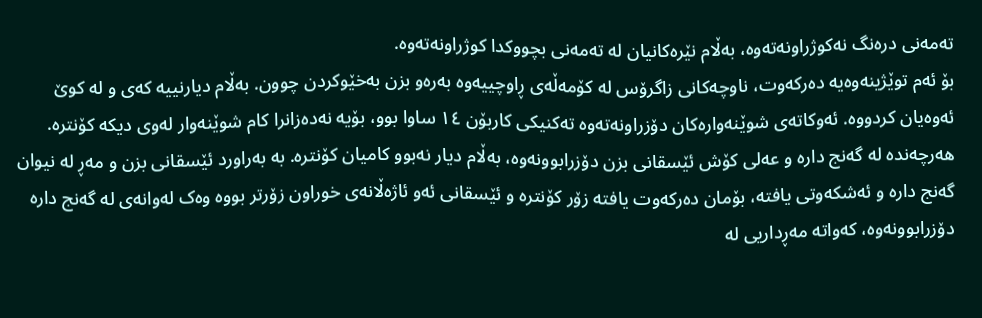تەمەنی درەنگ نەکوژراونەتەوە، بەڵام نێرەکانیان لە تەمەنی بچووکدا کوژراونەتەوە.
بۆ ئەم توێژینەوەیە دەرکەوت، ناوچەکانی زاگرۆس لە کۆمەڵەی ڕاوچییەوە بەرەو بزن بەخێوکردن چوون. بەڵام دیارنییە کەی و لە کوێ ئەوەیان کردووە. ئەوکاتەی شوێنەوارەکان دۆزراونەتەوە تەکنیکی کاربۆن ١٤ ساوا بوو، بۆیە نەدەزانرا کام شوێنەوار لەوی دیکە کۆنترە. هەرچەندە لە گەنج دارە و عەلی کۆش ئێسقانی بزن دۆزرابوونەوە، بەڵام دیار نەبوو کامیان کۆنترە. بە بەراورد ئێسقانی بزن و مەڕ لە نیوان گەنج دارە و ئەشکەوتی یافتە، بۆمان دەرکەوت یافتە زۆر کۆنترە و ئێسقانی ئەو ئاژەڵانەی خوراون زۆرتر بووە وەک لەوانەی لە گەنج دارە دۆزرابوونەوە، کەواتە مەڕداریی لە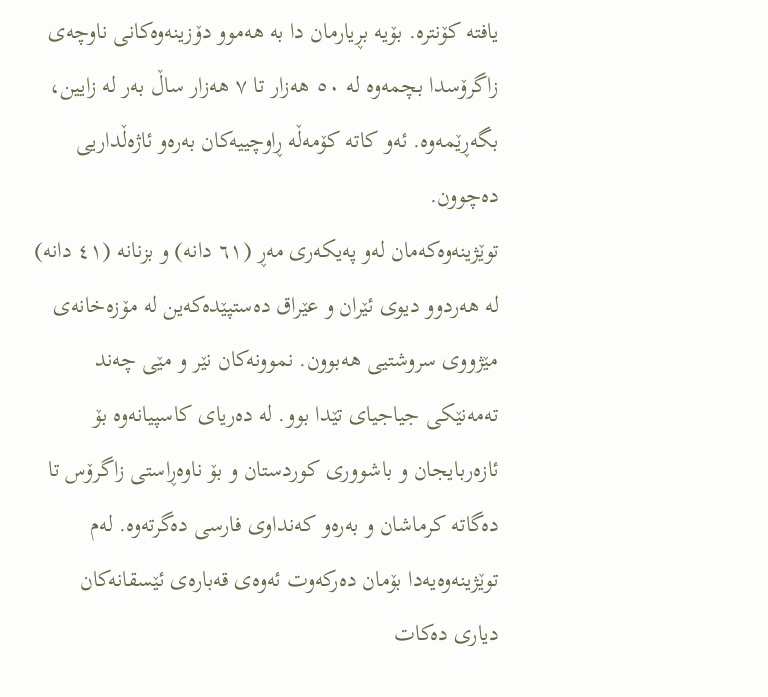یافتە کۆنترە. بۆیە بڕیارمان دا بە هەموو دۆزینەوەکانی ناوچەی زاگرۆسدا بچمەوە لە ٥٠ هەزار تا ٧ هەزار ساڵ بەر لە زایین، بگەڕێمەوە. ئەو کاتە کۆمەڵە ڕاوچییەکان بەرەو ئاژەڵداریی دەچوون.
توێژینەوەکەمان لەو پەیکەری مەڕ (٦١ دانە) و بزنانە (٤١ دانە) لە هەردوو دیوی ئێران و عێراق دەستپێدەکەین لە مۆزەخانەی مێژووی سروشتیی هەبوون. نموونەکان نێر و مێی چەند تەمەنێکی جیاجیای تێدا بوو. لە دەریای کاسپیانەوە بۆ ئازەربایجان و باشووری کوردستان و بۆ ناوەڕاستی زاگرۆس تا دەگاتە کرماشان و بەرەو کەنداوی فارسی دەگرتەوە. لەم توێژینەوەیەدا بۆمان دەرکەوت ئەوەی قەبارەی ئێسقانەکان دیاری دەکات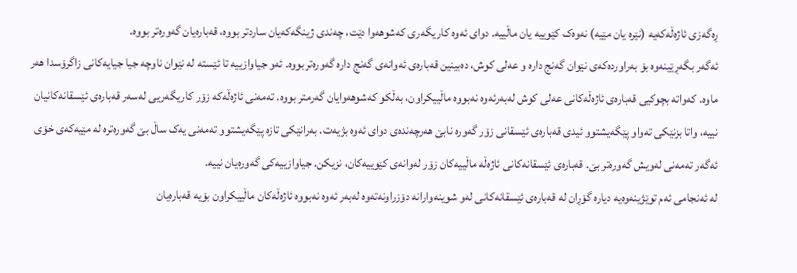ڕەگەزی ئاژەڵەکەیە (نێرە یان مێیە) نەوەک کێوییە یان ماڵییە. دوای ئەوە کاریگەری کەشوهەوا دێت، چەندی ژینگەکەیان ساردتر بووە، قەبارەیان گەورەتر بووە.
ئەگەر بگەڕێینەوە بۆ بەراوردەکەی نێوان گەنج دارە و عەلی کوش، دەبینین قەبارەی ئەوانەی گەنج دارە گەورەتربووە. ئەو جیاوازییە تا ئێستە لە نێوان ناوچە جیا جیایەکانی زاگرۆسدا هەر ماوە. کەواتە بچوکیی قەبارەی ئاژەڵەکانی عەلی کوش لەبەرئەوە نەبووە ماڵییکراون، بەڵکو کەشوهەوایان گەرمتر بووە. تەمەنی ئاژەڵەکە زۆر کاریگەریی لەسەر قەبارەی ئێسقانەکانیان نییە، واتا بزنێکی تەواو پێگەیشتوو ئیدی قەبارەی ئێسقانی زۆر گەورە نابێ هەرچەندەی دوای ئەوە بژیەت. بەرانێکی تازە پێگەیشتوو تەمەنی یەک ساڵ بێ گەورەترە لە مێیەکەی خۆی ئەگەر تەمەنی لەویش گەورەتر بێ. قەبارەی ئێسقانەکانی ئاژەڵە ماڵییەکان زۆر لەوانەی کێوییەکان، نزیکن. جیاوازییەکی گەورەیان نییە.
لە ئەنجامی ئەم توێژینەوەیە دیارە گۆڕان لە قەبارەی ئێسقانەکانی لەو شوینەوارانە دۆزراونەتەوە لەبەر ئەوە نەبووە ئاژەڵەکان ماڵییکراون بۆیە قەبارەیان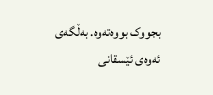بجووک بووەتەوە. بەڵگەی ئەوەی ئێسقانی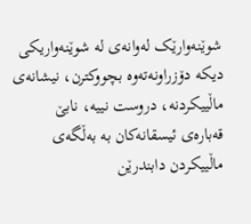شوێنەوارێک لەوانەی لە شوێنەواریکی دیکە دۆزراونەتەوە بچووکترن، نیشانەی ماڵییکردنە، دروست نییە، نابێ قەبارەی ئیسقانەکان بە بەڵگەی ماڵییکردن دابندرێن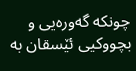چونکە گەورەیی و بچووکیی ئێسقان بە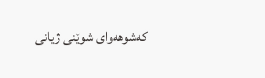کەشوهەوای شوێنی ژیانی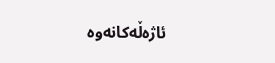ئاژەڵەکانەوە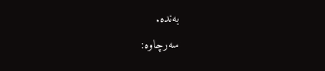بەندە.
سەرچاوە: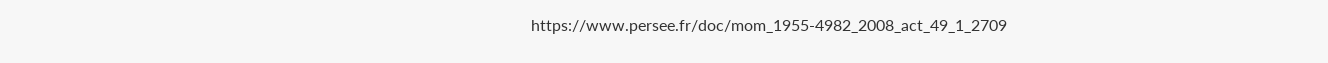https://www.persee.fr/doc/mom_1955-4982_2008_act_49_1_2709